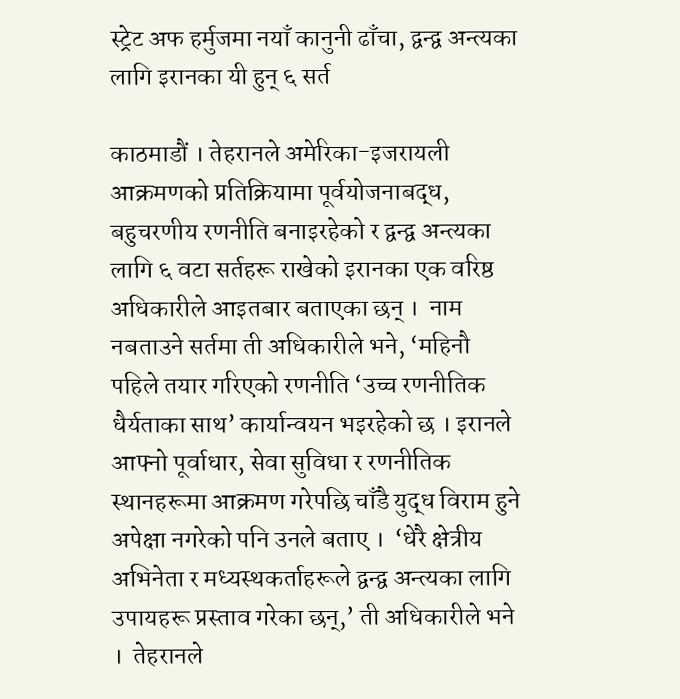स्ट्रेट अफ हर्मुजमा नयाँ कानुनी ढाँचा, द्वन्द्व अन्त्यका लागि इरानका यी हुन् ६ सर्त

काठमाडौं । तेहरानले अमेरिका-इजरायली आक्रमणको प्रतिक्रियामा पूर्वयोजनाबद्ध, बहुचरणीय रणनीति बनाइरहेको र द्वन्द्व अन्त्यका लागि ६ वटा सर्तहरू राखेको इरानका एक वरिष्ठ अधिकारीले आइतबार बताएका छन् ।  नाम नबताउने सर्तमा ती अधिकारीले भने, ‘महिनौ पहिले तयार गरिएको रणनीति ‘उच्च रणनीतिक धैर्यताका साथ’ कार्यान्वयन भइरहेको छ । इरानले आफ्नो पूर्वाधार, सेवा सुविधा र रणनीतिक स्थानहरूमा आक्रमण गरेपछि चाँडै युद्ध विराम हुने अपेक्षा नगरेको पनि उनले बताए ।  ‘धेरै क्षेत्रीय अभिनेता र मध्यस्थकर्ताहरूले द्वन्द्व अन्त्यका लागि उपायहरू प्रस्ताव गरेका छन्,’ ती अधिकारीले भने ।  तेहरानले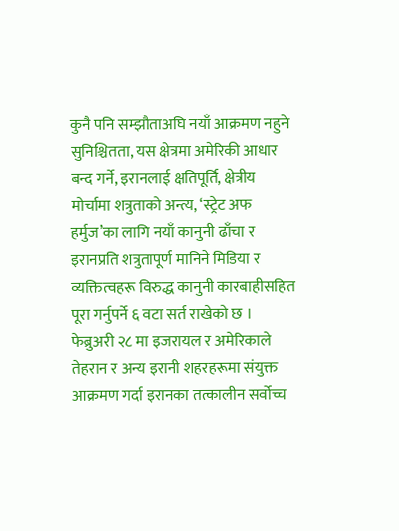कुनै पनि सम्झौताअघि नयाँ आक्रमण नहुने सुनिश्चितता, यस क्षेत्रमा अमेरिकी आधार बन्द गर्ने, इरानलाई क्षतिपूर्ति, क्षेत्रीय मोर्चामा शत्रुताको अन्त्य, ‘स्ट्रेट अफ हर्मुज’का लागि नयाँ कानुनी ढाँचा र इरानप्रति शत्रुतापूर्ण मानिने मिडिया र व्यक्तित्वहरू विरुद्ध कानुनी कारबाहीसहित पूरा गर्नुपर्ने ६ वटा सर्त राखेको छ ।  फेब्रुअरी २८ मा इजरायल र अमेरिकाले तेहरान र अन्य इरानी शहरहरूमा संयुक्त आक्रमण गर्दा इरानका तत्कालीन सर्वोच्च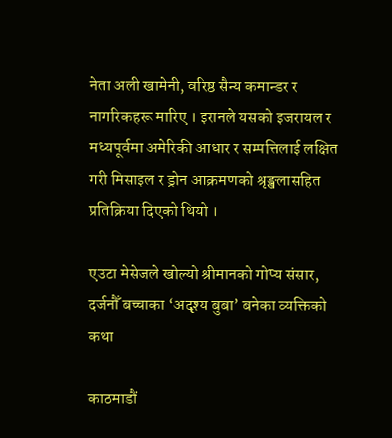नेता अली खामेनी, वरिष्ठ सैन्य कमान्डर र नागरिकहरू मारिए । इरानले यसको इजरायल र मध्यपूर्वमा अमेरिकी आधार र सम्पत्तिलाई लक्षित गरी मिसाइल र ड्रोन आक्रमणको श्रृङ्खलासहित प्रतिक्रिया दिएको थियो ।

एउटा मेसेजले खोल्यो श्रीमानको गोप्य संसार, दर्जनौँ बच्चाका ‘अदृश्य बुबा’ बनेका व्यक्तिको कथा

काठमाडौं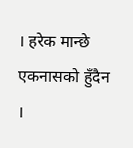। हरेक मान्छे एकनासको हुँदैन ।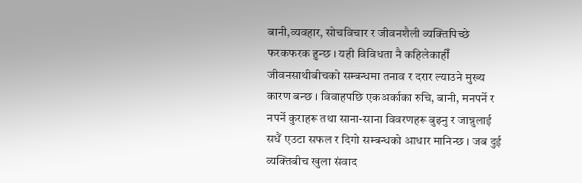बानी,व्यवहार, सोचविचार र जीवनशैली व्यक्तिपिच्छे फरकफरक हुन्छ । यही विविधता नै कहिलेकाहीँ जीवनसाथीबीचको सम्बन्धमा तनाव र दरार ल्याउने मुख्य कारण बन्छ । विवाहपछि एकअर्काका रुचि, बानी, मनपर्ने र नपर्ने कुराहरू तथा साना-साना विवरणहरू बुझ्नु र जान्नुलाई सधैं एउटा सफल र दिगो सम्बन्धको आधार मानिन्छ । जब दुई व्यक्तिबीच खुला संवाद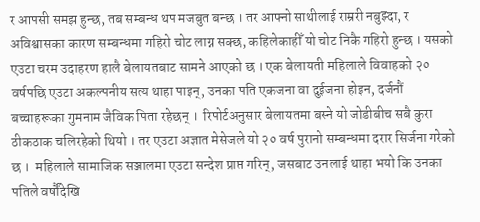र आपसी समझ हुन्छ, तब सम्बन्ध थप मजबुत बन्छ । तर आफ्नो साथीलाई राम्ररी नबुझ्दा, र अविश्वासका कारण सम्बन्धमा गहिरो चोट लाग्न सक्छ, कहिलेकाहीँ यो चोट निकै गहिरो हुन्छ । यसको एउटा चरम उदाहरण हालै बेलायतबाट सामने आएको छ । एक बेलायती महिलाले विवाहको २० वर्षपछि एउटा अकल्पनीय सत्य थाहा पाइन्, उनका पति एकजना वा दुईजना होइन, दर्जनौं बच्चाहरूका गुमनाम जैविक पिता रहेछन् ।  रिपोर्टअनुसार बेलायतमा बस्ने यो जोडीबीच सबै कुरा ठीकठाक चलिरहेको थियो । तर एउटा अज्ञात मेसेजले यो २० वर्ष पुरानो सम्बन्धमा दरार सिर्जना गरेको छ ।  महिलाले सामाजिक सञ्जालमा एउटा सन्देश प्राप्त गरिन्, जसबाट उनलाई थाहा भयो कि उनका पतिले वर्षौंदेखि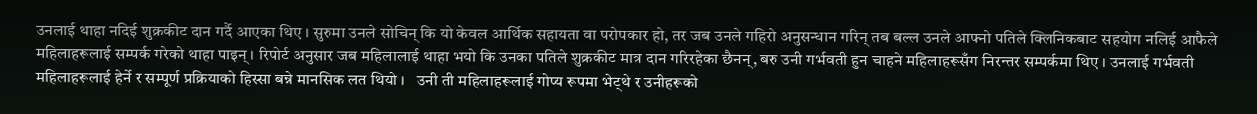उनलाई थाहा नदिई शुक्रकीट दान गर्दै आएका थिए । सुरुमा उनले सोचिन् कि यो केवल आर्थिक सहायता वा परोपकार हो, तर जब उनले गहिरो अनुसन्धान गरिन् तब बल्ल उनले आफ्नो पतिले क्लिनिकबाट सहयोग नलिई आफैले महिलाहरूलाई सम्पर्क गरेको थाहा पाइन् । रिपोर्ट अनुसार जब महिलालाई थाहा भयो कि उनका पतिले शुक्रकीट मात्र दान गरिरहेका छैनन्, बरु उनी गर्भवती हुन चाहने महिलाहरूसँग निरन्तर सम्पर्कमा थिए । उनलाई गर्भवती महिलाहरूलाई हेर्ने र सम्पूर्ण प्रक्रियाको हिस्सा बन्ने मानसिक लत थियो ।   उनी ती महिलाहरूलाई गोप्य रूपमा भेट्थे र उनीहरूको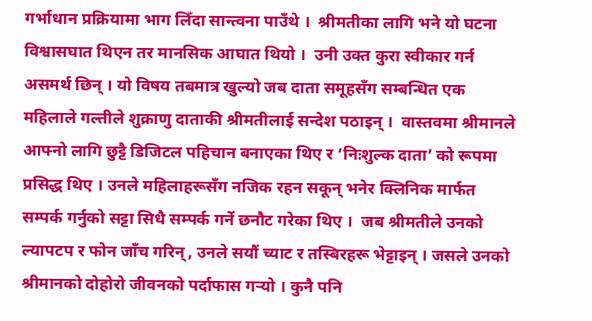गर्भाधान प्रक्रियामा भाग लिँदा सान्त्वना पाउँथे ।  श्रीमतीका लागि भने यो घटना विश्वासघात थिएन तर मानसिक आघात थियो ।  उनी उक्त कुरा स्वीकार गर्न असमर्थ छिन् । यो विषय तबमात्र खुल्यो जब दाता समूहसँग सम्बन्धित एक महिलाले गल्तीले शुक्राणु दाताकी श्रीमतीलाई सन्देश पठाइन् ।  वास्तवमा श्रीमानले आफ्नो लागि छुट्टै डिजिटल पहिचान बनाएका थिए र ‘निःशुल्क दाता’ को रूपमा प्रसिद्ध थिए । उनले महिलाहरूसँग नजिक रहन सकून् भनेर क्लिनिक मार्फत सम्पर्क गर्नुको सट्टा सिधै सम्पर्क गर्ने छनौट गरेका थिए ।  जब श्रीमतीले उनको ल्यापटप र फोन जाँच गरिन्, उनले सयौं च्याट र तस्बिरहरू भेट्टाइन् । जसले उनको श्रीमानको दोहोरो जीवनको पर्दाफास गर्‍यो । कुनै पनि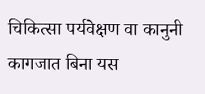चिकित्सा पर्यवेक्षण वा कानुनी कागजात बिना यस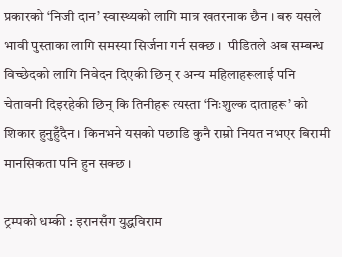प्रकारको ‘निजी दान’ स्वास्थ्यको लागि मात्र खतरनाक छैन । बरु यसले भावी पुस्ताका लागि समस्या सिर्जना गर्न सक्छ ।  पीडितले अब सम्बन्ध विच्छेदको लागि निवेदन दिएकी छिन् र अन्य महिलाहरूलाई पनि चेतावनी दिइरहेकी छिन् कि तिनीहरू त्यस्ता ‘निःशुल्क दाताहरू’ को शिकार हुनुहुँदैन । किनभने यसको पछाडि कुनै राम्रो नियत नभएर बिरामी मानसिकता पनि हुन सक्छ ।

ट्रम्पको धम्की : इरानसँग युद्धविराम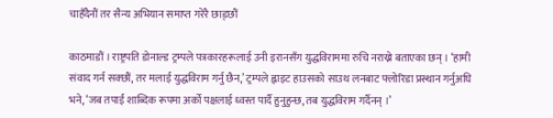चाहँदैनौं तर सैन्य अभियान समाप्त गरेरै छाड्छौं

काठमाडौं । राष्ट्रपति डोनाल्ड ट्रम्पले पत्रकारहरूलाई उनी इरानसँग युद्धविराममा रुचि नराख्ने बताएका छन् । ‘हामी संवाद गर्न सक्छौं, तर मलाई युद्धविराम गर्नु छैन,’ ट्रम्पले ह्वाइट हाउसको साउथ लनबाट फ्लोरिडा प्रस्थान गर्नुअघि भने, ‘जब तपाईं शाब्दिक रूपमा अर्को पक्षलाई ध्वस्त पार्दै हुनुहुन्छ, तब युद्धविराम गर्दैनन् ।’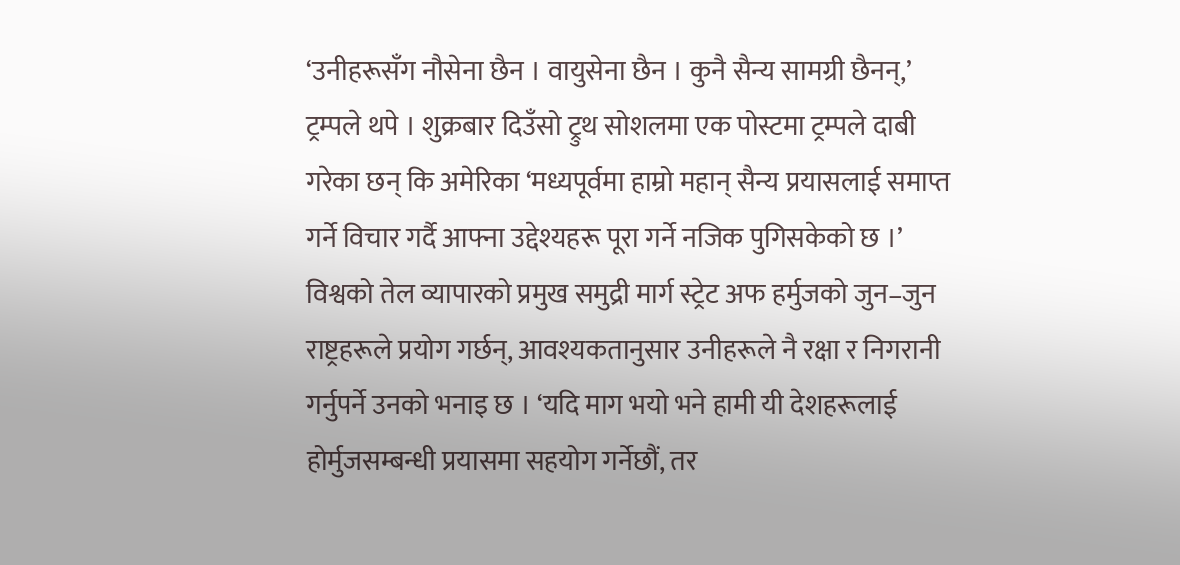‘उनीहरूसँग नौसेना छैन । वायुसेना छैन । कुनै सैन्य सामग्री छैनन्,’ ट्रम्पले थपे । शुक्रबार दिउँसो ट्रुथ सोशलमा एक पोस्टमा ट्रम्पले दाबी गरेका छन् कि अमेरिका ‘मध्यपूर्वमा हाम्रो महान् सैन्य प्रयासलाई समाप्त गर्ने विचार गर्दै आफ्ना उद्देश्यहरू पूरा गर्ने नजिक पुगिसकेको छ ।’ विश्वको तेल व्यापारको प्रमुख समुद्री मार्ग स्ट्रेट अफ हर्मुजको जुन–जुन राष्ट्रहरूले प्रयोग गर्छन्, आवश्यकतानुसार उनीहरूले नै रक्षा र निगरानी गर्नुपर्ने उनको भनाइ छ । ‘यदि माग भयो भने हामी यी देशहरूलाई होर्मुजसम्बन्धी प्रयासमा सहयोग गर्नेछौं, तर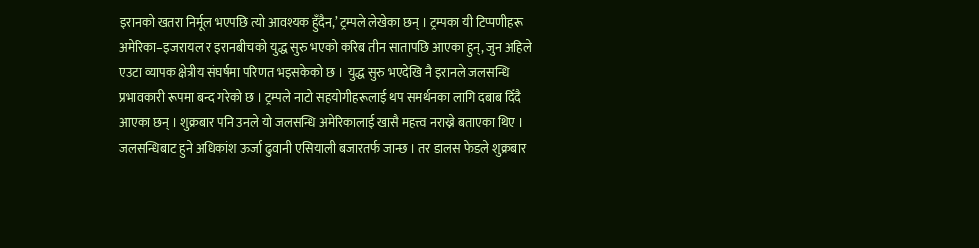इरानको खतरा निर्मूल भएपछि त्यो आवश्यक हुँदैन,’ ट्रम्पले लेखेका छन् । ट्रम्पका यी टिप्पणीहरू अमेरिका–इजरायल र इरानबीचको युद्ध सुरु भएको करिब तीन सातापछि आएका हुन्, जुन अहिले एउटा व्यापक क्षेत्रीय संघर्षमा परिणत भइसकेको छ ।  युद्ध सुरु भएदेखि नै इरानले जलसन्धि प्रभावकारी रूपमा बन्द गरेको छ । ट्रम्पले नाटो सहयोगीहरूलाई थप समर्थनका लागि दबाब दिँदै आएका छन् । शुक्रबार पनि उनले यो जलसन्धि अमेरिकालाई खासै महत्त्व नराख्ने बताएका थिए । जलसन्धिबाट हुने अधिकांश ऊर्जा ढुवानी एसियाली बजारतर्फ जान्छ । तर डालस फेडले शुक्रबार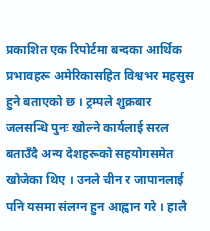प्रकाशित एक रिपोर्टमा बन्दका आर्थिक प्रभावहरू अमेरिकासहित विश्वभर महसुस हुने बताएको छ । ट्रम्पले शुक्रबार जलसन्धि पुनः खोल्ने कार्यलाई सरल बताउँदै अन्य देशहरूको सहयोगसमेत खोजेका थिए । उनले चीन र जापानलाई पनि यसमा संलग्न हुन आह्वान गरे । हालै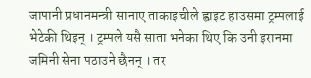जापानी प्रधानमन्त्री सानाए ताकाइचीले ह्वाइट हाउसमा ट्रम्पलाई भेटेकी थिइन् । ट्रम्पले यसै साता भनेका थिए कि उनी इरानमा जमिनी सेना पठाउने छैनन् । तर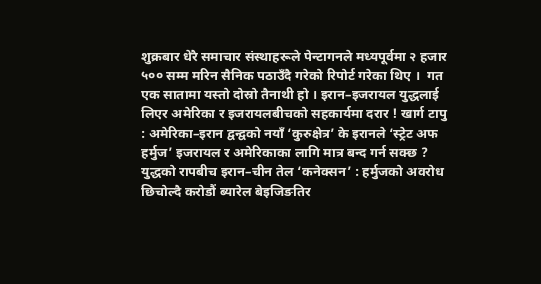शुक्रबार धेरै समाचार संस्थाहरूले पेन्टागनले मध्यपूर्वमा २ हजार ५०० सम्म मरिन सैनिक पठाउँदै गरेको रिपोर्ट गरेका थिए ।  गत एक सातामा यस्तो दोस्रो तैनाथी हो । इरान–इजरायल युद्धलाई लिएर अमेरिका र इजरायलबीचको सहकार्यमा दरार ! खार्ग टापु : अमेरिका–इरान द्वन्द्वको नयाँ ‘कुरुक्षेत्र’ के इरानले ‘स्ट्रेट अफ हर्मुज’ इजरायल र अमेरिकाका लागि मात्र बन्द गर्न सक्छ ? युद्धको रापबीच इरान–चीन तेल ‘कनेक्सन’ : हर्मुजको अवरोध छिचोल्दै करोडौं ब्यारेल बेइजिङतिर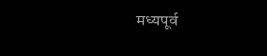मध्यपूर्व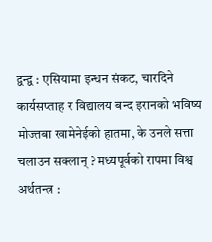द्वन्द्व : एसियामा इन्धन संकट, चारदिने कार्यसप्ताह र विद्यालय बन्द इरानको भविष्य मोज्तबा खामेनेईको हातमा, के उनले सत्ता चलाउन सक्लान् ? मध्यपूर्वको रापमा विश्व अर्थतन्त्र :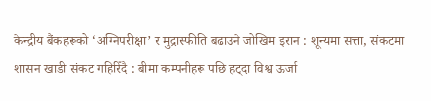केन्द्रीय बैंकहरूको ‘अग्निपरीक्षा’ र मुद्रास्फीति बढाउने जोखिम इरान : शून्यमा सत्ता, संकटमा शासन खाडी संकट गहिरिँदै : बीमा कम्पनीहरू पछि हट्दा विश्व ऊर्जा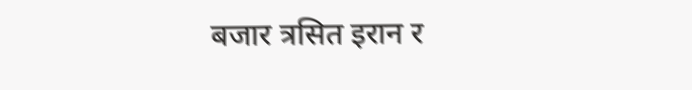बजार त्रसित इरान र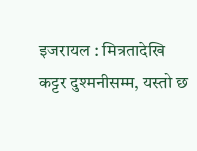इजरायल : मित्रतादेखि कट्टर दुश्मनीसम्म, यस्तो छ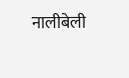नालीबेली